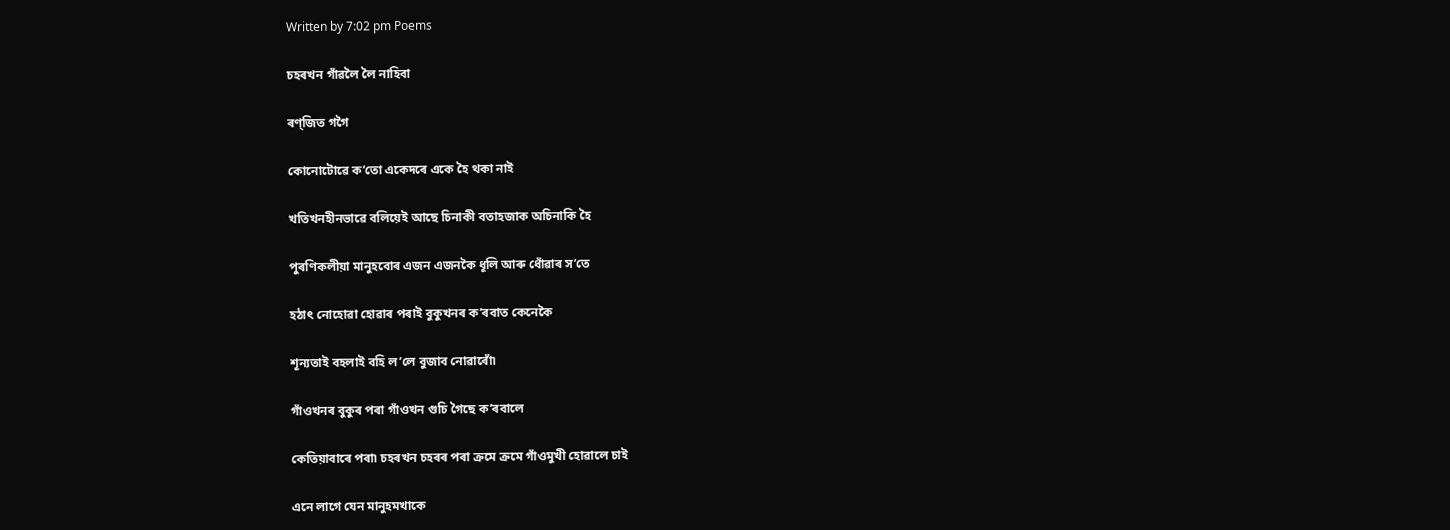Written by 7:02 pm Poems

চহৰখন গাঁৱলৈ লৈ নাহিবা

ৰণ্‌জিত গগৈ

কোনোটোৱে ক’তো একেদৰে একে হৈ থকা নাই

খতিখনহীনভাৱে বলিয়েই আছে চিনাকী বতাহজাক অচিনাকি হৈ

পুৰণিকলীয়া মানুহবোৰ এজন এজনকৈ ধূলি আৰু ধোঁৱাৰ স’তে

হঠাৎ নোহোৱা হোৱাৰ পৰাই বুকুখনৰ ক’ৰবাত কেনেকৈ

শূন্যতাই বহলাই বহি ল’লে বুজাব নোৱাৰোঁ৷

গাঁওখনৰ বুকুৰ পৰা গাঁওখন গুচি গৈছে ক’ৰবালে

কেতিয়াবাৰে পৰা৷ চহৰখন চহৰৰ পৰা ক্ৰমে ক্ৰমে গাঁওমুখী হোৱালে চাই

এনে লাগে যেন মানুহমখাকে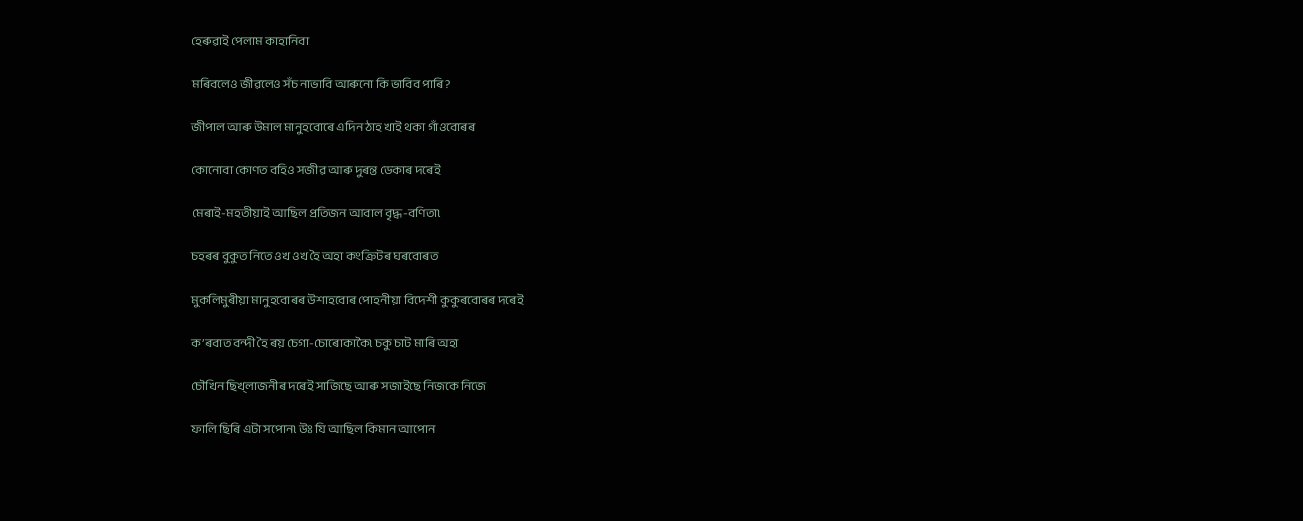হেৰুৱাই পেলাম কাহানিবা

মৰিবলেও জীৱলেও সঁচ নাভাবি আৰুনো কি ভাবিব পাৰি?

জীপাল আৰু উমাল মানুহবোৰে এদিন ঠাহ খাই থকা গাঁওবোৰৰ

কোনোবা কোণত বহিও সজীৱ আৰু দুৰন্ত ডেকাৰ দৰেই

মেৰাই-মহতীয়াই আছিল প্ৰতিজন আবাল বৃদ্ধ-বণিতা৷

চহৰৰ বুকুত নিতে ওখ ওখ হৈ অহা কংক্ৰিটৰ ঘৰবোৰত

মুকলিমুৰীয়া মানুহবোৰৰ উশাহবোৰ পোহনীয়া বিদেশী কুকুৰবোৰৰ দৰেই

ক’ৰবাত বন্দী হৈ ৰয় চেগা-চোৰোকাকৈ৷ চকু চাট মাৰি অহা

চৌখিন ছিখ্‌লাজনীৰ দৰেই সাজিছে আৰু সজাইছে নিজকে নিজে

ফালি ছিৰি এটা সপোন৷ উঃ যি আছিল কিমান আপোন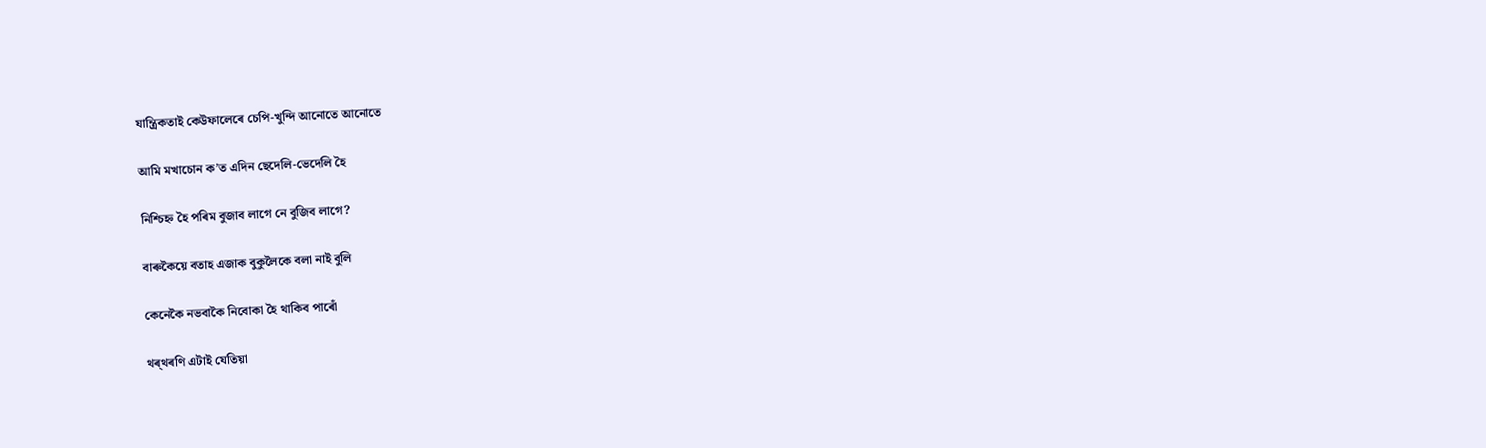যান্ত্ৰিকতাই কেউফালেৰে চেপি-খুন্দি আনোতে আনোতে

আমি মখাচোন ক’ত এদিন ছেদেলি-ভেদেলি হৈ

নিশ্চিহ্ন হৈ পৰিম বুজাব লাগে নে বুজিব লাগে?

বাৰুকৈয়ে বতাহ এজাক বুকুলৈকে বলা নাই বুলি

কেনেকৈ নভবাকৈ নিবোকা হৈ থাকিব পাৰোঁ

থৰ্‌থৰণি এটাই যেতিয়া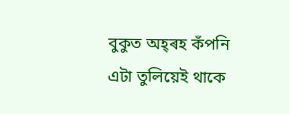বুকুত অহ্‌ৰহ কঁপনি এটা তুলিয়েই থাকে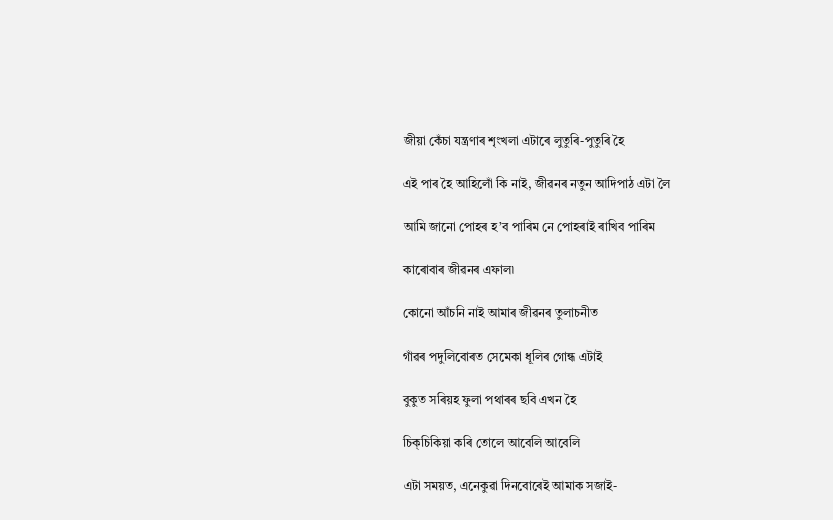জীয়া কেঁচা যন্ত্ৰণাৰ শৃংখলা এটাৰে লুতুৰি-পুতুৰি হৈ

এই পাৰ হৈ আহিলোঁ কি নাই, জীৱনৰ নতুন আদিপাঠ এটা লৈ

আমি জানো পোহৰ হ’ব পাৰিম নে পোহৰাই ৰাখিব পাৰিম

কাৰোবাৰ জীৱনৰ এফাল৷

কোনো আঁচনি নাই আমাৰ জীৱনৰ তুলাচনীত

গাঁৱৰ পদুলিবোৰত সেমেকা ধূলিৰ গোন্ধ এটাই

বুকুত সৰিয়হ ফুলা পথাৰৰ ছবি এখন হৈ

চিক্‌চিকিয়া কৰি তোলে আবেলি আবেলি

এটা সময়ত, এনেকুৱা দিনবোৰেই আমাক সজাই-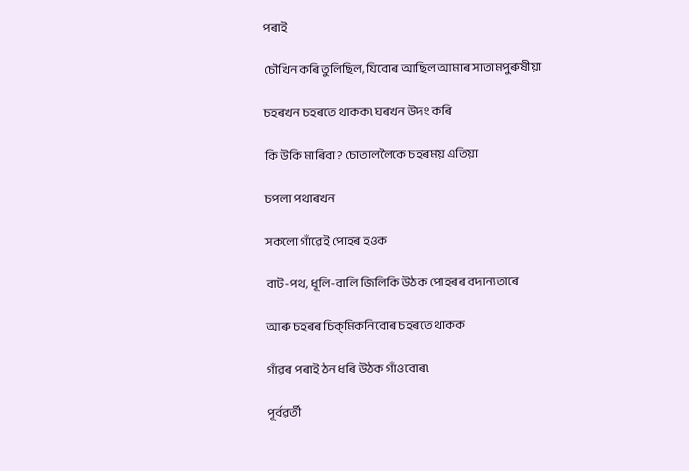পৰাই

চৌখিন কৰি তুলিছিল, যিবোৰ আছিল আমাৰ সাতামপুৰুষীয়া

চহৰখন চহৰতে থাকক৷ ঘৰখন উদং কৰি

কি উকি মাৰিবা? চোতাললৈকে চহৰময় এতিয়া

চপলা পথাৰখন

সকলো গাঁৱেই পোহৰ হওক

বাট-পথ, ধূলি-বালি জিলিকি উঠক পোহৰৰ বদান্যতাৰে

আৰু চহৰৰ চিক্‌মিকনিবোৰ চহৰতে থাকক

গাঁৱৰ পৰাই ঠন ধৰি উঠক গাঁওবোৰ৷

পূৰ্বৱৰ্তী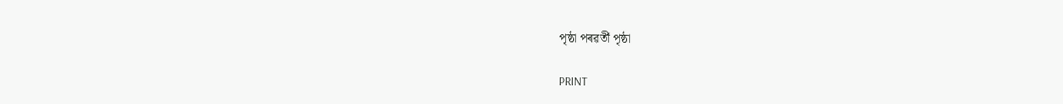পৃষ্ঠা পৰৱৰ্তী পৃষ্ঠা

PRINT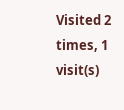Visited 2 times, 1 visit(s)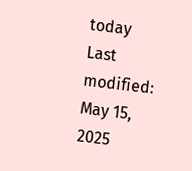today
Last modified: May 15, 2025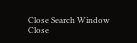Close Search Window
Close